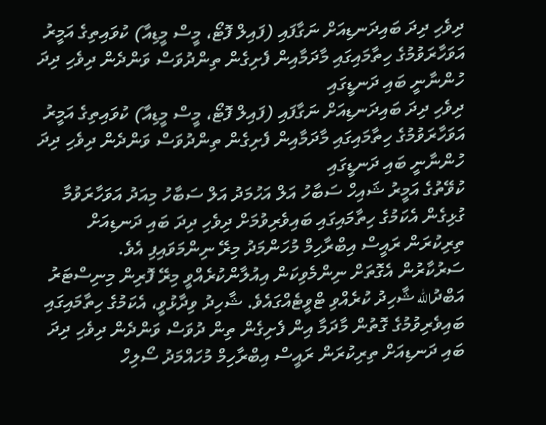ދިވެހި ދިދަ ބައިދަނޑިއަށް ނަގާފައި (ފައިލް ފޮޓޯ، މީސް މީޑިއާ) ކުވައިތިގެ އަމީރު އަވަހާރަވުމުގެ ހިތާމައިގައި މާދަމާއިން ފެށިގެން ތިންދުވަސް ވަންދެން ދިވެހި ދިދަ ހުންނާނީ ބައި ދަނޑީގައި
ދިވެހި ދިދަ ބައިދަނޑިއަށް ނަގާފައި (ފައިލް ފޮޓޯ، މީސް މީޑިއާ) ކުވައިތިގެ އަމީރު އަވަހާރަވުމުގެ ހިތާމައިގައި މާދަމާއިން ފެށިގެން ތިންދުވަސް ވަންދެން ދިވެހި ދިދަ ހުންނާނީ ބައި ދަނޑީގައި
ކުވޭތުގެ އަމީރު ޝައިހް ސަބާހު އަލް އަހުމަދު އަލް ސަބާހު މިއަދު އަވަހާރަވުމާ ގުޅިގެން އެކަމުގެ ހިތާމައިގައި ބައިވެރިވުމަށް ދިވެހި ދިދަ ބައި ދަނޑިއަށް ތިރިކުރަން ރައީސް އިބްރާހިމް މުހަންމަދު މިރޭ ނިންމަވައިފި އެވެ.
ސަރުކާރުން އެގޮތަށް ނިންމެވިކަން އިއުލާންކުރެއްވީ މިރޭ ފޮރިން މިނިސްޓަރު އަބްދުالله ޝާހިދު ކުރެއްވި ޓްވީޓެއްގައެވެ. ޝާހިދު ވިދާޅުވީ، އެކަމުގެ ހިތާމައިގައި ބައިވެރިވުމުގެ ގޮތުން މާދަމާ އިން ފެށިގެން ތިން ދުވަސް ވަންދެން ދިވެހި ދިދަ ބައި ދަނޑިއަށް ތިރިކުރަން ރައީސް އިބްރާހިމް މުހައްމަދު ސޯލިހް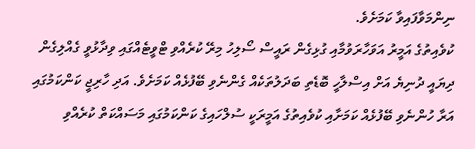ނިންމަވާފައިވާ ކަމަށެވެ.
ކުވެއިތުގެ އަމީރު އަވަހާރަވުމާއި ގުޅިގެން ރައީސް ސޯލިހު މިރޭ ކުރެއްވި ޓްވީޓެއްގައި ވިދާޅުވީ ގެއްލިގެން ދިޔައީ ދުނިޔެ އަށް އިސްލާހީ ބޮޑެތި ބަދަލުތަކެއް ގެންނެވި ބޭފުޅެއް ކަމަށެވެ. އަދި ހާރިޖީ ކަންކަމުގައި އަރާ ހުންނެވި ބޭފުޅެއް ކަމަށާއި ކުވެއިތުގެ އަމީރަކީ ސުލްހައިގެ ކަންކަމުގައި މަސައްކަތް ކުރެއްވި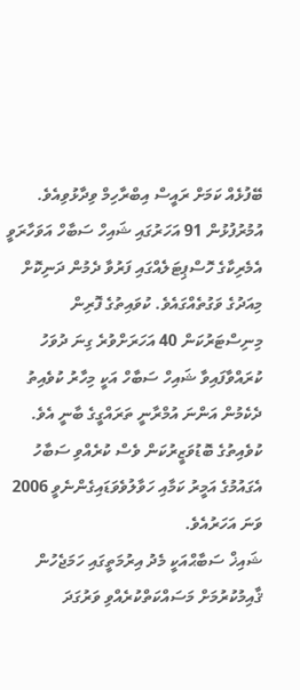ބޭފުޅެއް ކަމަށް ރައީސް އިބްރާހިމް ވިދާޅުވިއެވެ.
އުމުރުފުޅުން 91 އަހަރުގައި ޝައިހް ސަބާހް އަވަހާރަވީ އެމެރިކާގެ ހޮސްޕިޓަލެއްގައި ފަރުވާ ދެމުން ދަނިކޮށް މިއަދުގެ ވަގުތެއްގައެވެ. ކުވައިތުގެ ފޮރިން މިނިސްޓަރުކަން 40 އަހަރަށްވުރެ ގިނަ ދުވަހު ކުރައްވާފައިވާ ޝައިހް ސަބާހް އަކީ މިހާރު ކުވެއިތު ދެކެމުން އަންނަ އުމްރާނީ ތަރައްގީގެ ބާނީ އެވެ. ކުވެއިތުގެ ބޮޑުވަޒީރުކަން ވެސް ކުރެއްވި ސަބާހު އެގައުމުގެ އަމީރު ކަމާއި ހަވާލުވެވަޑައިގެންނެވީ 2006 ވަނަ އަހަރުއެވެ.
ޝައިޚް ސަބާޙްއަކީ މެދު އިރުމަތީގައި ހަމަޖެހުން ޤާއިމުކުރުމަށް މަސައްކަތްކުރެއްވި ވަރުގަދަ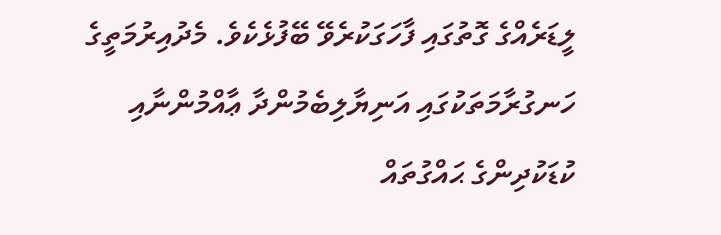ލީޑަރެއްގެ ގޮތުގައި ފާހަގަކުރެވޭ ބޭފުޅެކެވެ. މެދުއިރުމަތީގެ ހަނގުރާމަތަކުގައި އަނިޔާލިބެމުންދާ ޢާއްމުންނާއި ކުޑަކުދިންގެ ޙައްގުތައް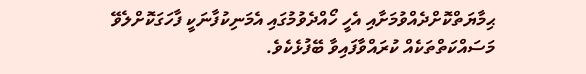ޙިމާޔަތްކޮށްދެއްވުމަށާއި އެހީ ހޯއްދެވުމުގައި އެމަނިކުފާނަކީ ފާހަގަކޮށްލެވޭ މަސައްކަތްތަކެއް ކުރައްވާފައިވާ ބޭފުޅެކެވެ.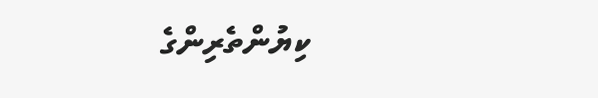ކިޔުންތެރިންގެ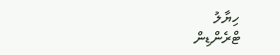ހިޔާލު
ޓްރެންޑިން